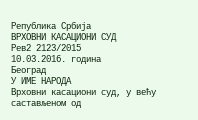Република Србија
ВРХОВНИ КАСАЦИОНИ СУД
Рев2 2123/2015
10.03.2016. година
Београд
У ИМЕ НАРОДА
Врховни касациони суд, у већу састављеном од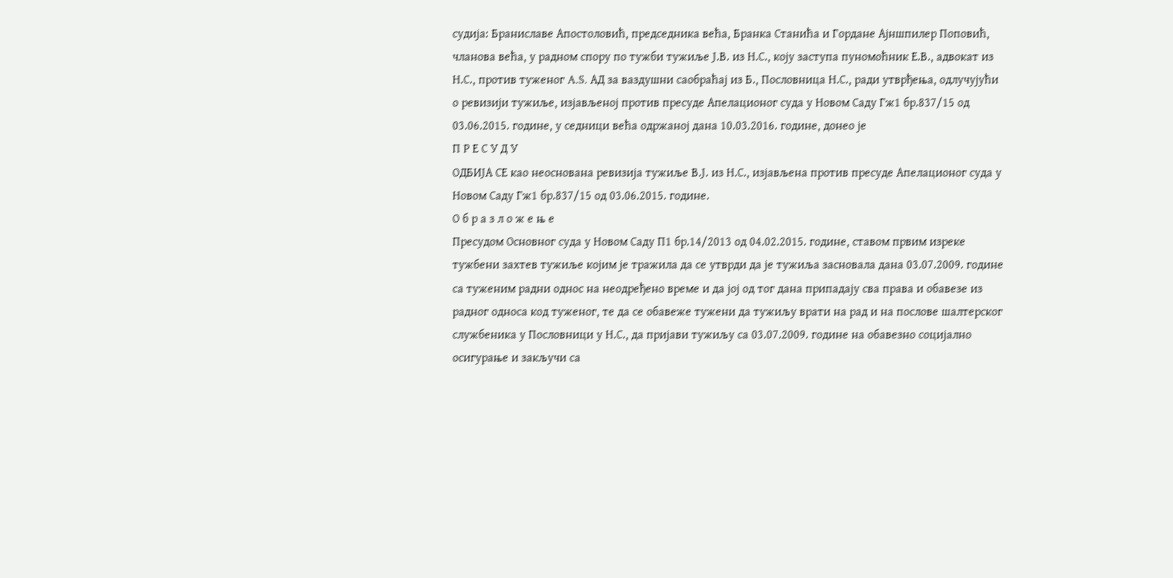судија: Браниславе Апостоловић, председника већа, Бранка Станића и Гордане Ајншпилер Поповић, чланова већа, у радном спору по тужби тужиље Ј.В. из Н.С., коју заступа пуномоћник Е.В., адвокат из Н.С., против туженог A.S. АД за ваздушни саобраћај из Б., Пословница Н.С., ради утврђења, одлучујући о ревизији тужиље, изјављеној против пресуде Апелационог суда у Новом Саду Гж1 бр.837/15 од 03.06.2015. године, у седници већа одржаној дана 10.03.2016. године, донео је
П Р Е С У Д У
ОДБИЈА СЕ као неоснована ревизија тужиље В.Ј. из Н.С., изјављена против пресуде Апелационог суда у Новом Саду Гж1 бр.837/15 од 03.06.2015. године.
О б р а з л о ж е њ е
Пресудом Основног суда у Новом Саду П1 бр.14/2013 од 04.02.2015. године, ставом првим изреке тужбени захтев тужиље којим је тражила да се утврди да је тужиља засновала дана 03.07.2009. године са туженим радни однос на неодређено време и да јој од тог дана припадају сва права и обавезе из радног односа код туженог, те да се обавеже тужени да тужиљу врати на рад и на послове шалтерског службеника у Пословници у Н.С., да пријави тужиљу са 03.07.2009. године на обавезно социјално осигурање и закључи са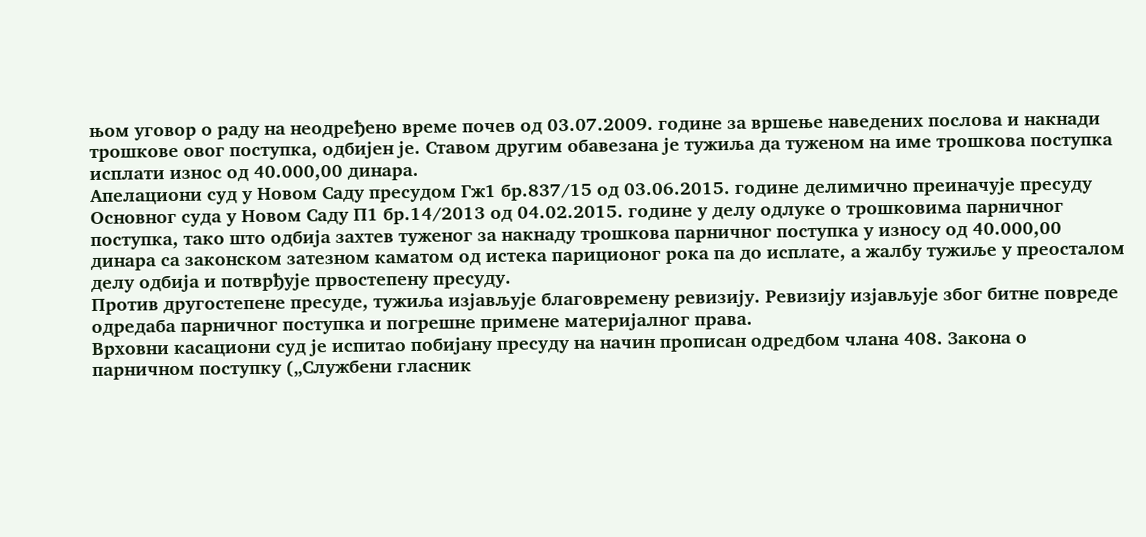њом уговор о раду на неодређено време почев од 03.07.2009. године за вршење наведених послова и накнади трошкове овог поступка, одбијен је. Ставом другим обавезана је тужиља да туженом на име трошкова поступка исплати износ од 40.000,00 динара.
Апелациони суд у Новом Саду пресудом Гж1 бр.837/15 од 03.06.2015. године делимично преиначује пресуду Основног суда у Новом Саду П1 бр.14/2013 од 04.02.2015. године у делу одлуке о трошковима парничног поступка, тако што одбија захтев туженог за накнаду трошкова парничног поступка у износу од 40.000,00 динара са законском затезном каматом од истека париционог рока па до исплате, а жалбу тужиље у преосталом делу одбија и потврђује првостепену пресуду.
Против другостепене пресуде, тужиља изјављује благовремену ревизију. Ревизију изјављује због битне повреде одредаба парничног поступка и погрешне примене материјалног права.
Врховни касациони суд је испитао побијану пресуду на начин прописан одредбом члана 408. Закона о парничном поступку („Службени гласник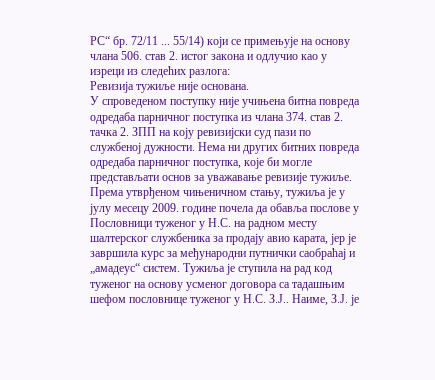РС“ бр. 72/11 ... 55/14) који се примењује на основу члана 506. став 2. истог закона и одлучио као у изреци из следећих разлога:
Ревизија тужиље није основана.
У спроведеном поступку није учињена битна повреда одредаба парничног поступка из члана 374. став 2. тачка 2. ЗПП на коју ревизијски суд пази по службеној дужности. Нема ни других битних повреда одредаба парничног поступка, које би могле представљати основ за уважавање ревизије тужиље.
Према утврђеном чињеничном стању, тужиља је у јулу месецу 2009. године почела да обавља послове у Пословници туженог у Н.С. на радном месту шалтерског службеника за продају авио карата, јер је завршила курс за међународни путнички саобраћај и „амадеус“ систем. Тужиља је ступила на рад код туженог на основу усменог договора са тадашњим шефом пословнице туженог у Н.С. З.Ј.. Наиме, З.Ј. је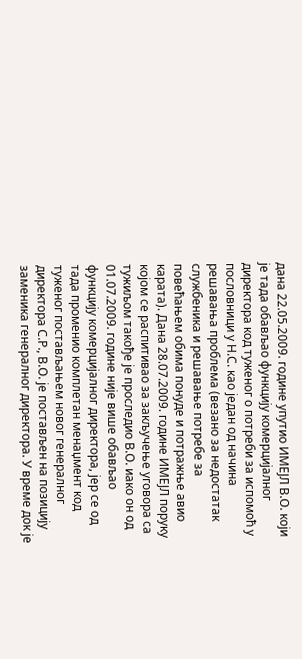дана 22.05.2009. године упутио ИМЕЈЛ В.О. који је тада обављао функцију комерцијалног директора код туженог о потреби за испомоћ у пословници у Н.С. као један од начина решавања проблема (везано за недостатак службеника и решавање потребе за повећањем обима понуде и потражње авио карата). Дана 28.07.2009. године ИМЕЈЛ поруку којом се распитивао за закључење уговора са тужиљом такође је проследио В.О. иако он од 01.07.2009. године није више обављао функцију комерцијалног директора, јер се од тада променио комплетан менаџмент код туженог постављањем новог генералног директора С.Р., В.О. је постављен на позицију заменика генералног директора. У време док је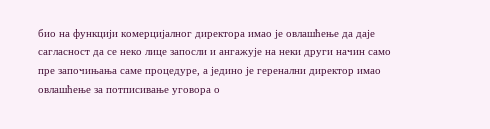био на функцији комерцијалног директора имао је овлашћење да даје сагласност да се неко лице запосли и ангажује на неки други начин само пре започињања саме процедуре, а једино је геренални директор имао овлашћење за потписивање уговора о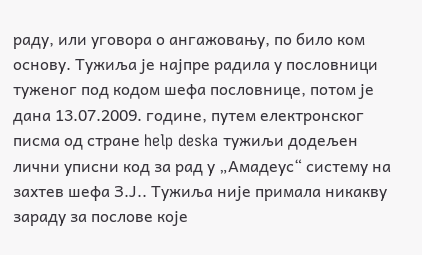раду, или уговора о ангажовању, по било ком основу. Тужиља је најпре радила у пословници туженог под кодом шефа пословнице, потом је дана 13.07.2009. године, путем електронског писма од стране help deska тужиљи додељен лични уписни код за рад у „Амадеус“ систему на захтев шефа З.Ј.. Тужиља није примала никакву зараду за послове које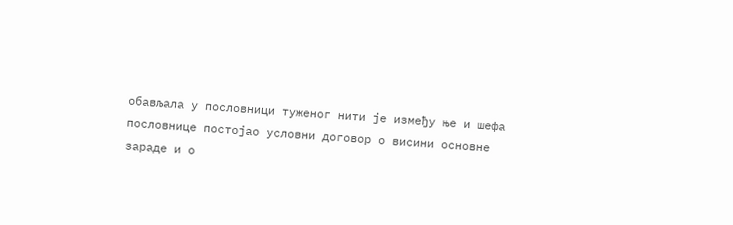обављала у пословници туженог нити је између ње и шефа пословнице постојао условни договор о висини основне зараде и о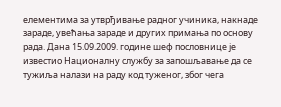елементима за утврђивање радног учиника, накнаде зараде, увећања зараде и других примања по основу рада. Дана 15.09.2009. године шеф пословнице је известио Националну службу за запошљавање да се тужиља налази на раду код туженог, због чега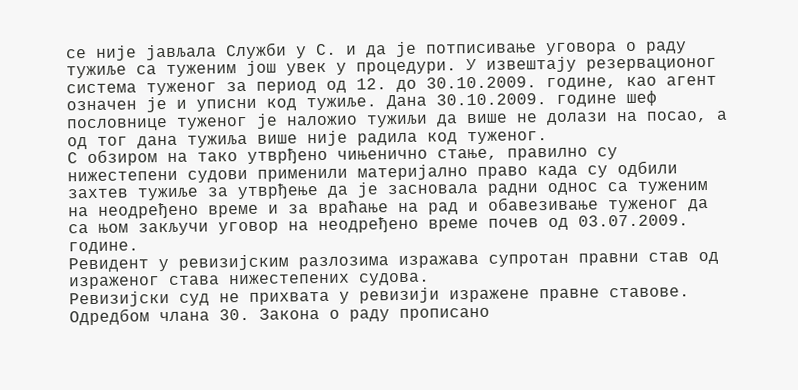се није јављала Служби у С. и да је потписивање уговора о раду тужиље са туженим још увек у процедури. У извештају резервационог система туженог за период од 12. до 30.10.2009. године, као агент означен је и уписни код тужиље. Дана 30.10.2009. године шеф пословнице туженог је наложио тужиљи да више не долази на посао, а од тог дана тужиља више није радила код туженог.
С обзиром на тако утврђено чињенично стање, правилно су нижестепени судови применили материјално право када су одбили захтев тужиље за утврђење да је засновала радни однос са туженим на неодређено време и за враћање на рад и обавезивање туженог да са њом закључи уговор на неодређено време почев од 03.07.2009. године.
Ревидент у ревизијским разлозима изражава супротан правни став од израженог става нижестепених судова.
Ревизијски суд не прихвата у ревизији изражене правне ставове. Одредбом члана 30. Закона о раду прописано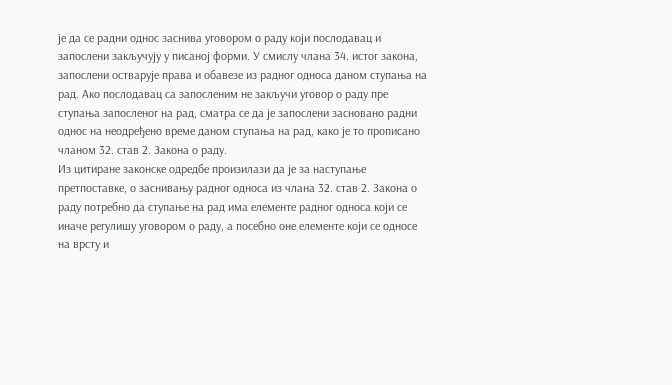је да се радни однос заснива уговором о раду који послодавац и запослени закључују у писаној форми. У смислу члана 34. истог закона, запослени остварује права и обавезе из радног односа даном ступања на рад. Ако послодавац са запосленим не закључи уговор о раду пре ступања запосленог на рад, сматра се да је запослени засновано радни однос на неодређено време даном ступања на рад, како је то прописано чланом 32. став 2. Закона о раду.
Из цитиране законске одредбе произилази да је за наступање претпоставке, о заснивању радног односа из члана 32. став 2. Закона о раду потребно да ступање на рад има елементе радног односа који се иначе регулишу уговором о раду, а посебно оне елементе који се односе на врсту и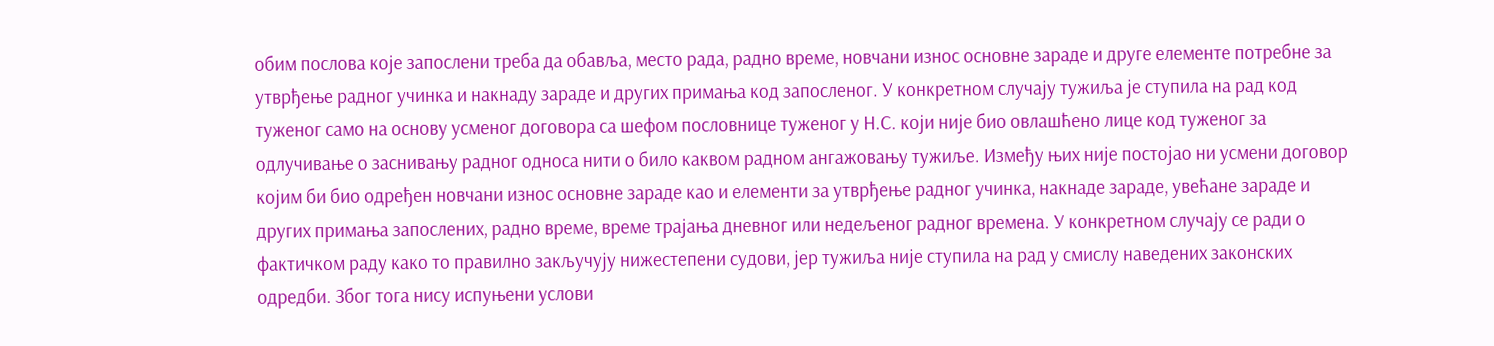обим послова које запослени треба да обавља, место рада, радно време, новчани износ основне зараде и друге елементе потребне за утврђење радног учинка и накнаду зараде и других примања код запосленог. У конкретном случају тужиља је ступила на рад код туженог само на основу усменог договора са шефом пословнице туженог у Н.С. који није био овлашћено лице код туженог за одлучивање о заснивању радног односа нити о било каквом радном ангажовању тужиље. Између њих није постојао ни усмени договор којим би био одређен новчани износ основне зараде као и елементи за утврђење радног учинка, накнаде зараде, увећане зараде и других примања запослених, радно време, време трајања дневног или недељеног радног времена. У конкретном случају се ради о фактичком раду како то правилно закључују нижестепени судови, јер тужиља није ступила на рад у смислу наведених законских одредби. Због тога нису испуњени услови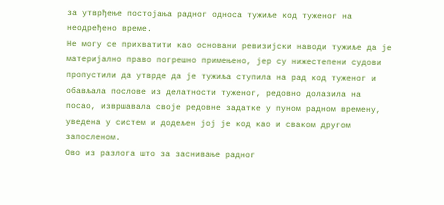за утврђење постојања радног односа тужиље код туженог на неодређено време.
Не могу се прихватити као основани ревизијски наводи тужиље да је материјално право погрешно примењено, јер су нижестепени судови пропустили да утврде да је тужиља ступила на рад код туженог и обављала послове из делатности туженог, редовно долазила на посао, извршавала своје редовне задатке у пуном радном времену, уведена у систем и додељен јој је код као и сваком другом запосленом.
Ово из разлога што за заснивање радног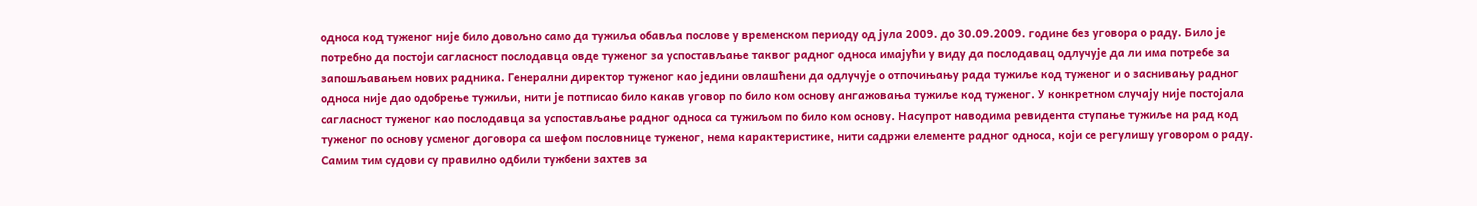односа код туженог није било довољно само да тужиља обавља послове у временском периоду од јула 2009. до 30.09.2009. године без уговора о раду. Било је потребно да постоји сагласност послодавца овде туженог за успостављање таквог радног односа имајући у виду да послодавац одлучује да ли има потребе за запошљавањем нових радника. Генерални директор туженог као једини овлашћени да одлучује о отпочињању рада тужиље код туженог и о заснивању радног односа није дао одобрење тужиљи, нити је потписао било какав уговор по било ком основу ангажовања тужиље код туженог. У конкретном случају није постојала сагласност туженог као послодавца за успостављање радног односа са тужиљом по било ком основу. Насупрот наводима ревидента ступање тужиље на рад код туженог по основу усменог договора са шефом пословнице туженог, нема карактеристике, нити садржи елементе радног односа, који се регулишу уговором о раду. Самим тим судови су правилно одбили тужбени захтев за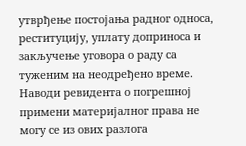утврђење постојања радног односа, реституцију, уплату доприноса и закључење уговора о раду са туженим на неодређено време.
Наводи ревидента о погрешној примени материјалног права не могу се из ових разлога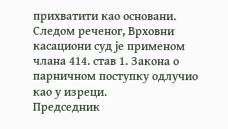прихватити као основани.
Следом реченог, Врховни касациони суд је применом члана 414. став 1. Закона о парничном поступку одлучио као у изреци.
Председник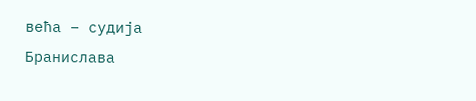већа – судија
Бранислава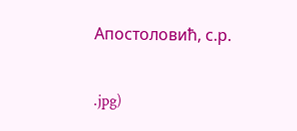Апостоловић, с.р.

.jpg)